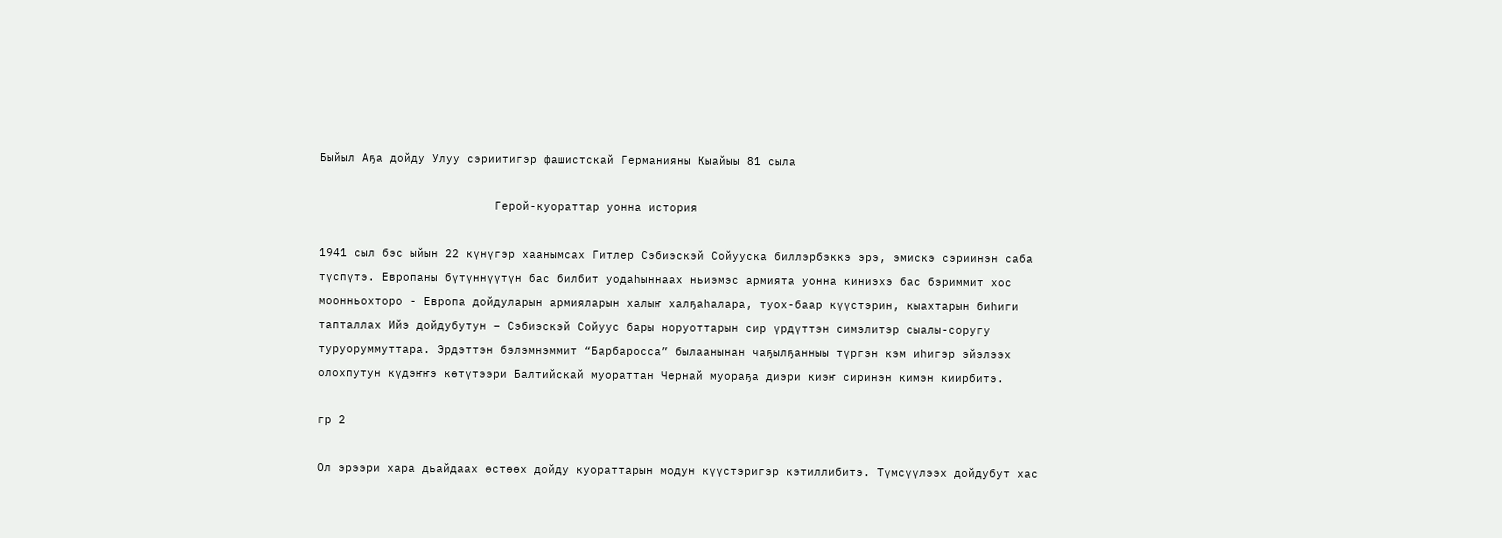Быйыл Аҕа дойду Улуу сэриитигэр фашистскай Германияны Кыайыы 81 сыла

                         Герой-куораттар уонна история

1941 сыл бэс ыйын 22 күнүгэр хаанымсах Гитлер Сэбиэскэй Сойууска биллэрбэккэ эрэ, эмискэ сэриинэн саба түспүтэ. Европаны бүтүннүүтүн бас билбит уодаһыннаах ньиэмэс армията уонна киниэхэ бас бэриммит хос моонньохторо - Европа дойдуларын армияларын халыҥ халҕаһалара, туох-баар күүстэрин, кыахтарын биһиги тапталлах Ийэ дойдубутун – Сэбиэскэй Сойуус бары норуоттарын сир үрдүттэн симэлитэр сыалы-соругу туруоруммуттара. Эрдэттэн бэлэмнэммит “Барбаросса” былаанынан чаҕылҕанныы түргэн кэм иһигэр эйэлээх олохпутун күдэҥҥэ көтүтээри Балтийскай муораттан Чернай муораҕа диэри киэҥ сиринэн кимэн киирбитэ.

гр 2

Ол эрээри хара дьайдаах өстөөх дойду куораттарын модун күүстэригэр кэтиллибитэ. Түмсүүлээх дойдубут хас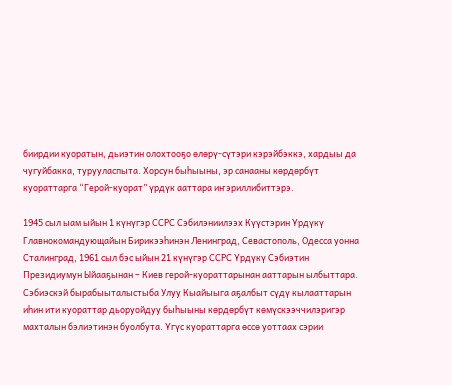биирдии куоратын, дьиэтин олохтооҕо өлөрү-сүтэри кэрэйбэккэ, хардыы да чугуйбакка, турууласпыта. Хорсун быһыыны, эр санааны көрдөрбүт куораттарга “Герой-куорат” үрдүк ааттара иҥэриллибиттэрэ.

1945 сыл ыам ыйын 1 күнүгэр ССРС Сэбилэниилээх Күүстэрин Үрдүкү Главнокомандующайын Бирикээһинэн Ленинград, Севастополь, Одесса уонна Сталинград, 1961 сыл бэс ыйын 21 күнүгэр ССРС Үрдүкү Сэбиэтин Президиумун Ыйааҕынан – Киев герой-куораттарынан ааттарын ылбыттара. Сэбиэскэй бырабыыталыстыба Улуу Кыайыыга аҕалбыт сүдү кылааттарын иһин ити куораттар дьоруойдуу быһыыны көрдөрбүт көмүскээччилэригэр махталын бэлиэтинэн буолбута. Үгүс куораттарга өссө уоттаах сэрии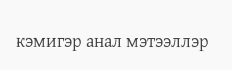кэмигэр анал мэтээллэр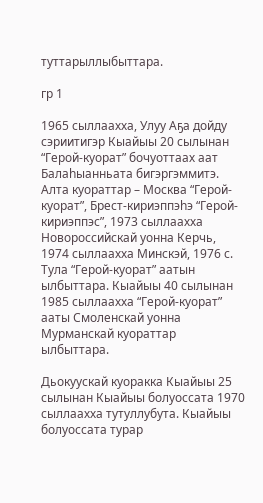туттарыллыбыттара.

гр 1

1965 сыллаахха, Улуу Аҕа дойду сэриитигэр Кыайыы 20 сылынан “Герой-куорат” бочуоттаах аат Балаһыанньата бигэргэммитэ. Алта куораттар – Москва “Герой-куорат”, Брест-кириэппэһэ “Герой-кириэппэс”, 1973 сыллаахха Новороссийскай уонна Керчь, 1974 сыллаахха Минскэй, 1976 с. Тула “Герой-куорат” аатын ылбыттара. Кыайыы 40 сылынан 1985 сыллаахха “Герой-куорат” ааты Смоленскай уонна Мурманскай куораттар ылбыттара.

Дьокуускай куоракка Кыайыы 25 сылынан Кыайыы болуоссата 1970 сыллаахха тутуллубута. Кыайыы болуоссата турар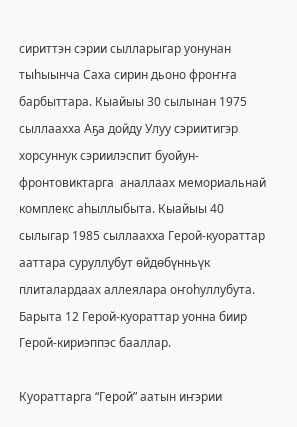сириттэн сэрии сылларыгар уонунан тыһыынча Саха сирин дьоно фроҥҥа барбыттара. Кыайыы 30 сылынан 1975 сыллаахха Аҕа дойду Улуу сэриитигэр хорсуннук сэриилэспит буойун-фронтовиктарга  аналлаах мемориальнай комплекс аһыллыбыта. Кыайыы 40 сылыгар 1985 сыллаахха Герой-куораттар ааттара суруллубут өйдөбүнньүк плиталардаах аллеялара оҥоһуллубута. Барыта 12 Герой-куораттар уонна биир Герой-кириэппэс бааллар.

Куораттарга “Герой” аатын иҥэрии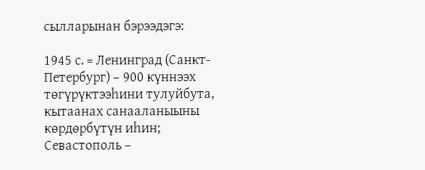сылларынан бэрээдэгэ:

1945 с. = Ленинград (Санкт-Петербург) – 900 күннээх төгүрүктээһини тулуйбута, кытаанах санааланыыны көрдөрбүтүн иһин; Севастополь –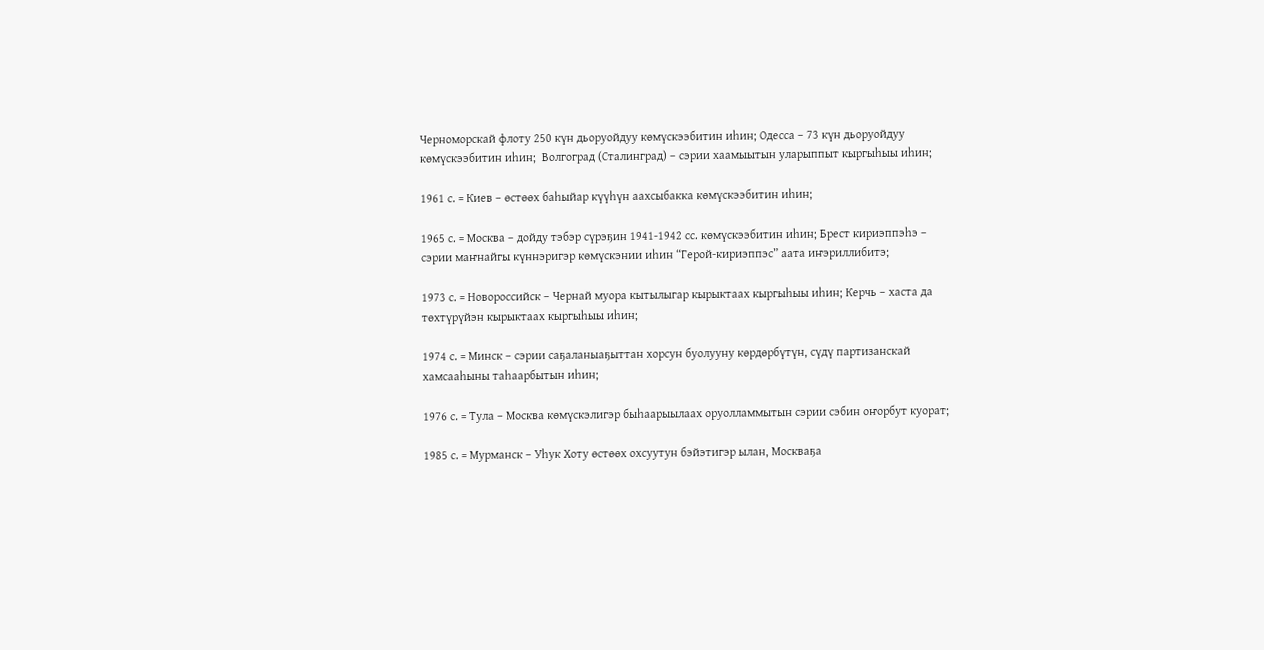Черноморскай флоту 250 күн дьоруойдуу көмүскээбитин иһин; Одесса – 73 күн дьоруойдуу көмүскээбитин иһин;  Волгоград (Сталинград) – сэрии хаамыытын уларыппыт кыргыһыы иһин;

1961 с. = Киев – өстөөх баһыйар күүһүн аахсыбакка көмүскээбитин иһин;

1965 с. = Москва – дойду тэбэр сүрэҕин 1941-1942 сс. көмүскээбитин иһин; Брест кириэппэһэ – сэрии маҥнайгы күннэригэр көмүскэнии иһин “Герой-кириэппэс” аата иҥэриллибитэ;

1973 с. = Новороссийск – Чернай муора кытылыгар кырыктаах кыргыһыы иһин; Керчь – хаста да төхтүрүйэн кырыктаах кыргыһыы иһин;

1974 с. = Минск – сэрии саҕаланыаҕыттан хорсун буолууну көрдөрбүтүн, сүдү партизанскай хамсааһыны таһаарбытын иһин;

1976 с. = Тула – Москва көмүскэлигэр быһаарыылаах оруолламмытын сэрии сэбин оҥорбут куорат;

1985 с. = Мурманск – Уһук Хоту өстөөх охсуутун бэйэтигэр ылан, Москваҕа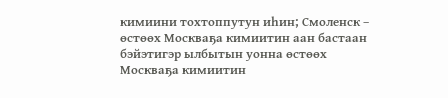кимиини тохтоппутун иһин; Смоленск – өстөөх Москваҕа кимиитин аан бастаан бэйэтигэр ылбытын уонна өстөөх Москваҕа кимиитин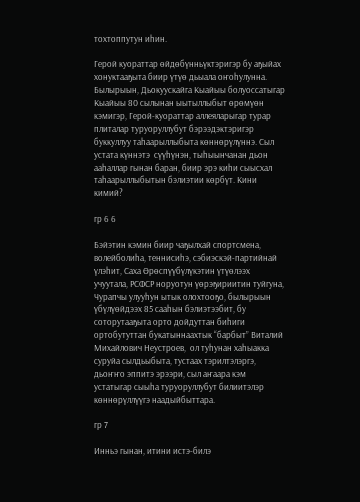тохтоппутун иһин.

Герой куораттар өйдөбүнньүктэригэр бу аҕыйах хонуктааҕыта биир үтүө дьыала оҥоһулунна. Былырыын, Дьокуускайга Кыайыы болуоссатыгар Кыайыы 80 сылынан ыытыллыбыт өрөмүөн кэмигэр, Герой-куораттар аллеяларыгар турар плиталар туруоруллубут бэрээдэктэригэр буккуллуу таһаарыллыбыта көннөрүлүннэ. Сыл устата күннэтэ  сүүһүнэн, тыһыынчанан дьон ааһаллар гынан баран, биир эрэ киһи сыысхал таһаарыллыбытын бэлиэтии көрбүт. Кини кимий?

гр 6 6

Бэйэтин кэмин биир чаҕылхай спортсмена, волейболиһа, теннисиһэ, сэбиэскэй-партийнай үлэһит, Саха Өрөспүүбүлүкэтин үтүөлээх учуутала, РСФСР норуотун үөрэҕириитин туйгуна, Чурапчы улууһун ытык олохтооҕо, былырыын үбүлүөйдээх 85 сааһын бэлиэтээбит, бу соторутааҕыта орто дойдуттан биһиги ортобутуттан букатыннаахтык “барбыт” Виталий Михайлович Неустроев,  ол туһунан хаһыакка суруйа сылдьыбыта, тустаах тэрилтэлэргэ, дьоҥҥо эппитэ эрээри, сыл аҥаара кэм устатыгар сыыһа туруоруллубут билиитэлэр көннөрүллүүгэ наадыйбыттара.

гр 7

Инньэ гынан, итини истэ-билэ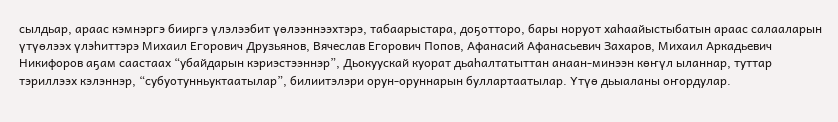сылдьар, араас кэмнэргэ бииргэ үлэлээбит үөлээннээхтэрэ, табаарыстара, доҕотторо, бары норуот хаһаайыстыбатын араас салааларын үтүөлээх үлэһиттэрэ Михаил Егорович Друзьянов, Вячеслав Егорович Попов, Афанасий Афанасьевич Захаров, Михаил Аркадьевич Никифоров аҕам саастаах “убайдарын кэриэстээннэр”, Дьокуускай куорат дьаһалтатыттан анаан-минээн көҥүл ыланнар, туттар тэриллээх кэлэннэр, “субуотунньуктаатылар”, билиитэлэри орун-оруннарын буллартаатылар. Үтүө дьыаланы оҥордулар.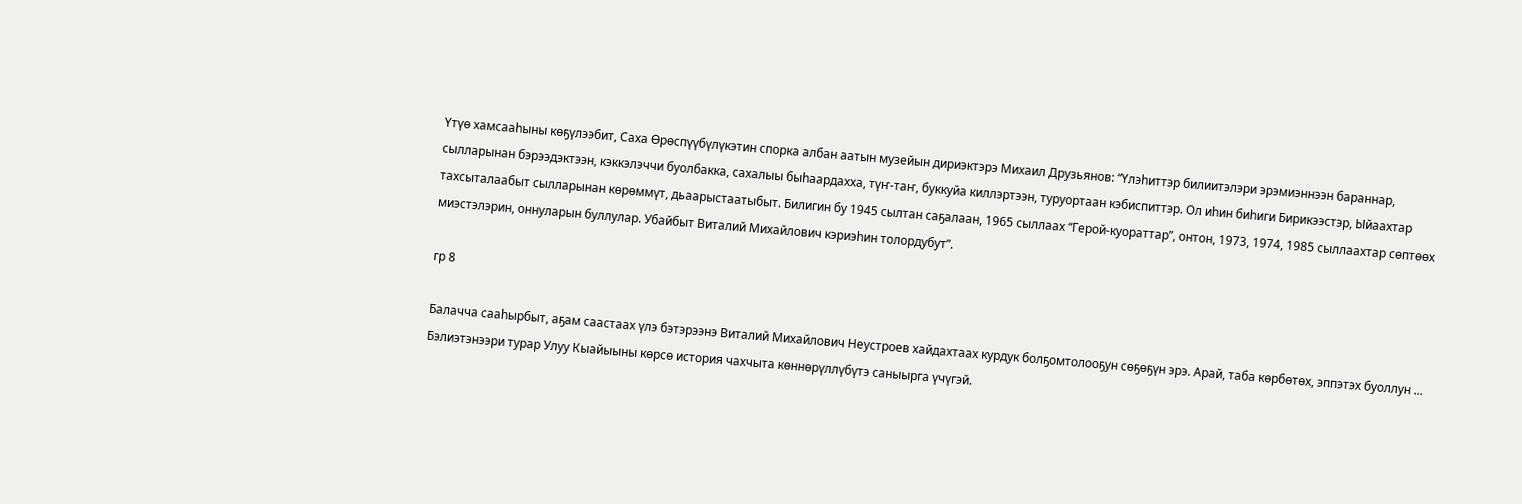Үтүө хамсааһыны көҕүлээбит, Саха Өрөспүүбүлүкэтин спорка албан аатын музейын дириэктэрэ Михаил Друзьянов: “Үлэһиттэр билиитэлэри эрэмиэннээн бараннар, сылларынан бэрээдэктээн, кэккэлэччи буолбакка, сахалыы быһаардахха, түҥ-таҥ, буккуйа киллэртээн, туруортаан кэбиспиттэр. Ол иһин биһиги Бирикээстэр, Ыйаахтар тахсыталаабыт сылларынан көрөммүт, дьаарыстаатыбыт. Билигин бу 1945 сылтан саҕалаан, 1965 сыллаах “Герой-куораттар”, онтон, 1973, 1974, 1985 сыллаахтар сөптөөх миэстэлэрин, оннуларын буллулар. Убайбыт Виталий Михайлович кэриэһин толордубут”.

гр 8

Балачча сааһырбыт, аҕам саастаах үлэ бэтэрээнэ Виталий Михайлович Неустроев хайдахтаах курдук болҕомтолооҕун сөҕөҕүн эрэ. Арай, таба көрбөтөх, эппэтэх буоллун ... Бэлиэтэнээри турар Улуу Кыайыыны көрсө история чахчыта көннөрүллүбүтэ саныырга үчүгэй.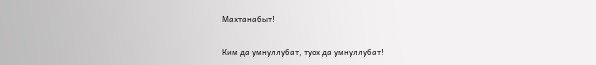Махтанабыт!

Ким да умнуллубат, туох да умнуллубат!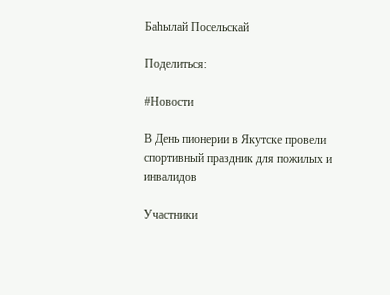Баһылай Посельскай

Поделиться:

#Новости

В День пионерии в Якутске провели спортивный праздник для пожилых и инвалидов

Участники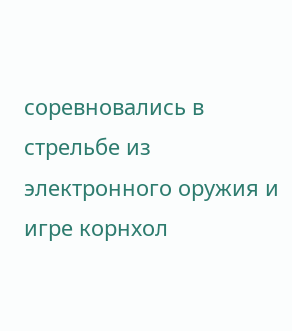соревновались в стрельбе из электронного оружия и игре корнхол